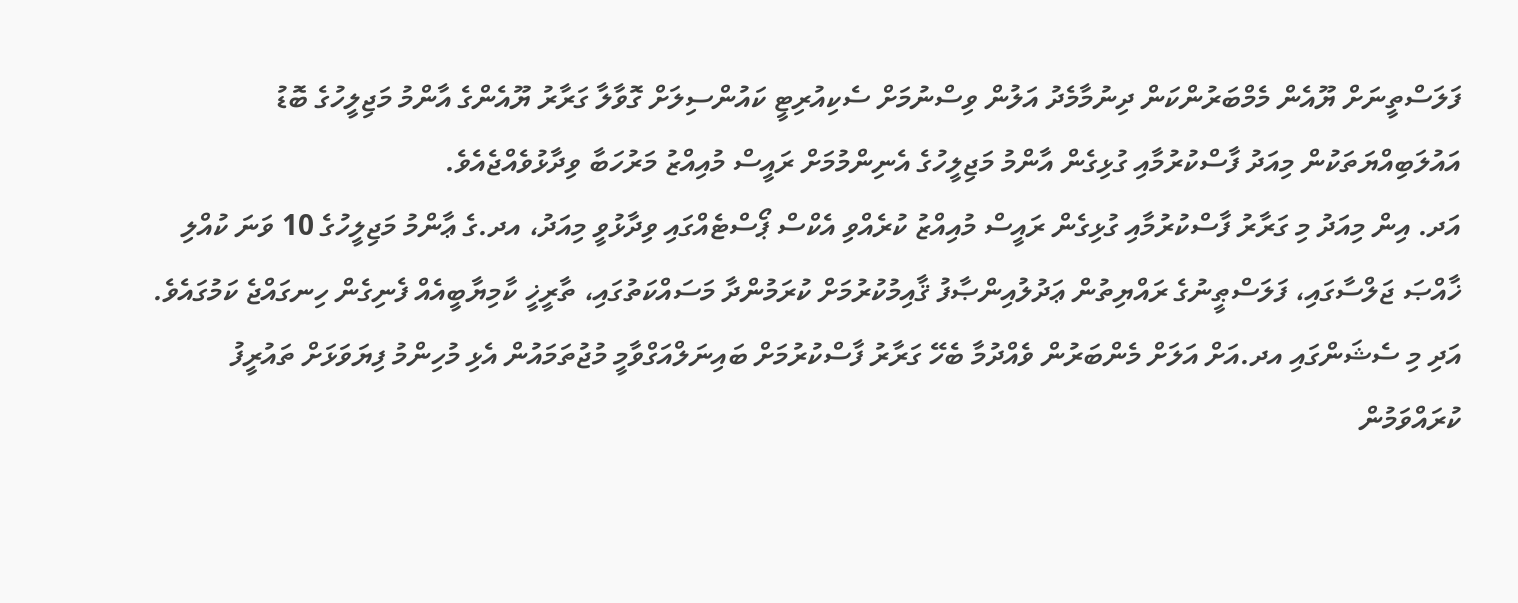ފަލަސްތީނަށް ޔޫއެން މެމްބަރުންކަން ދިނުމާމެދު އަލުން ވިސްނުމަށް ސެކިއުރިޓީ ކައުންސިލަށް ގޮވާލާ ގަރާރު ޔޫއެންގެ އާންމު މަޖިލީހުގެ ބޮޑު އައުލަބިއްޔަތަކުން މިއަދު ފާސްކުރުމާއި ގުޅިގެން އާންމު މަޖިލީހުގެ އެނިންމުމަށް ރައީސް މުއިއްޒު މަރުހަބާ ވިދާޅުވެއްޖެއެވެ.
އަދ. އިން މިއަދު މި ގަރާރު ފާސްކުރުމާއި ގުޅިގެން ރައީސް މުއިއްޒު ކުރެއްވި އެކްސް ޕޯސްޓެއްގައި ވިދާޅުވީ މިއަދު، އދ.ގެ ޢާންމު މަޖިލީހުގެ 10 ވަނަ ކުއްލި ޚާއްޞަ ޖަލްސާގައި، ފަލަސްޠީނުގެ ރައްޔިތުން ޢަދުލުއިންޞާފު ޤާއިމުކުރުމަށް ކުރަމުންދާ މަސައްކަތުގައި، ތާރީޚީ ކާމިޔާބީއެއް ފެނިގެން ހިނގައްޖެ ކަމުގައެވެ.
އަދި މި ސެޝަންގައި އދ.އަށް އަލަށް މެންބަރުން ވެއްދުމާ ބެހޭ ގަރާރު ފާސްކުރުމަށް ބައިނަލްއަގްވާމީ މުޖުތަމައުން އެޅި މުހިންމު ފިޔަވަޅަށް ތައުރީފު ކުރައްވަމުން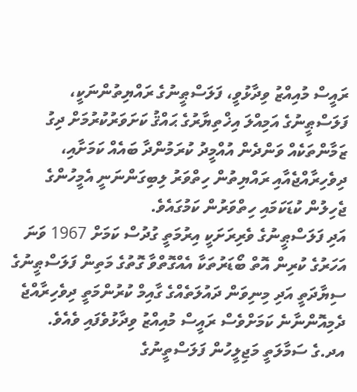ރައީސް މުއިއްޒު ވިދާޅުވީ، ފަލަސްޠީނުގެ ރައްޔިތުންނަކީ، ފަލަސްޠީނުގެ އަމިއްލަ އިޚްތިޔާރުގެ ޙައްޤު ކަށަވަރުކުރުމަށް ދިގު ޒަމާންތަކެއް ވަންދެން އުއްމީދު ކުރަމުންދާ ބައެއް ކަމަށާއި، ދިވެހިރާއްޖެއާއި ރައްޔިތުން ހިތްވަރު ލިބިގަންނަނީ އެމީހުންގެ ޖެހިލުން ކުޑަކަމައި ހިތްވަރުން ކަމުގައެވެ.
އަދި ފަލަސްޠީނުގެ ވެރިރަށަކީ އިރުމަތީ ގުދުސް ކަމަށް 1967 ވަނަ އަހަރުގެ ކުރިން އޮތް ބޯޑަރުތަކާ އެއްގޮތްވާ ގޮތުގެ މަތިން ފަލަސްޠީނުގެ ސިޔާދަތީ އަދި މިނިވަން ދައުލަތެއްގެ ގާއިމް ކުރުންމަތީ ދިވެހިރާއްޖެ ދެމިއޮންނާނެ ކަމަށްވެސް ރައީސް މުއިއްޒު ވިދާޅުވެފައި ވެއެވެ.
އދ.ގެ ސަމާލަތީ މަޖިލީހުން ފަލަސްތީނުގެ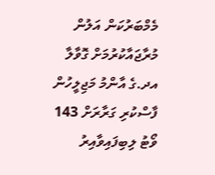މެމްބަރުކަން އަލުން މުރާޖައާކުރުމަށް ގޮވާލާ އދ.ގެ އާންމު މަޖިލީހުން ފާސްކުރި ގަރާރަށް 143 ވޯޓު ލިބިފައިވާއިރު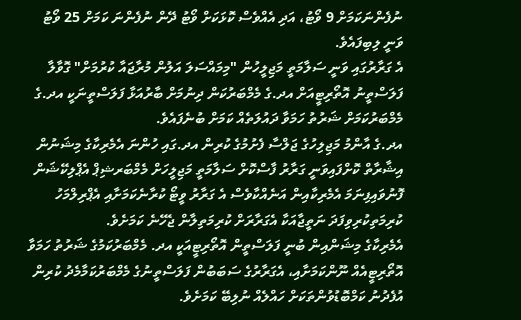ނުފެންނަކަމަށް 9 ވޯޓު، އަދި އެއްވެސް ކޮޅަކަށް ވޯޓު ދޭން ނުފެންނަ ކަމަށް 25 ވޯޓު ވަނީ ލިބިފައެވެ.
އެ ގަރާރުގައި ވަނީ ސަލާމަތީ މަޖިލީހުން "މިމައްސަލަ އަލުން މުރާޖައާ ކުރުމަށް" ގޮވާލާ ފަލަސްތީނު އޮތޯރިޓީއަށް އދ.ގެ މެމްބަރުކަން ދިނުމަށް ބާރުއަޅާ ފަލަސްތީނަކީ އދ.ގެ މެމްބަރުކަމަށް ޝަރުތު ހަމަވާ ދައުލަތެއް ކަމަށް ބުނެފައެވެ.
އދ.ގެ އާންމު މަޖިލިހުގެ ޖަލްސާ ފެށުމުގެ ކުރިން އދ.ގައި ހުންނަ އެމެރިކާގެ މިޝަނުން އިޝާރާތް ކޮށްފައިވަނީ ގަރާރު ފާސްކޮށް ސަލާމަތީ މަޖިލީހަށް މެމްބަރޝިޕް އެޕްލިކޭޝަން ފޮނުވައިފިނަމަ އެމެރިކާއިން އަނެއްކާވެސް އެ ގަރާރު ވީޓޯ ކުރާނެކަމަށާއި އެޕްރިލްމަހު ކުރިމަތިކުރިވިފަދަ ނަތީޖާއަކާ އެގަރާރަށް ކުރިމަތިލާން ޖެހޭނެ ކަމަށެވެ.
އެމެރިކާގެ މިޝަންއިން ބުނީ ފަލަސްތީން އޮތޯރިޓީއަކީ އދ. މެމްބަރުކަމުގެ ޝަރުތު ހަމަވާ އޮތޯރިޓީއެއް ނޫންކަމަށާއި، އެގަރާރުގެ ސަބަބުން ފަލަސްތީނުގެ މެމްބަރުކަމާމެދު ކުރިން އުފެދުނު ކަމްބޮޑުވުންތަކަށް ހައްލެއް ނުލިބޭ ކަމަށެވެ.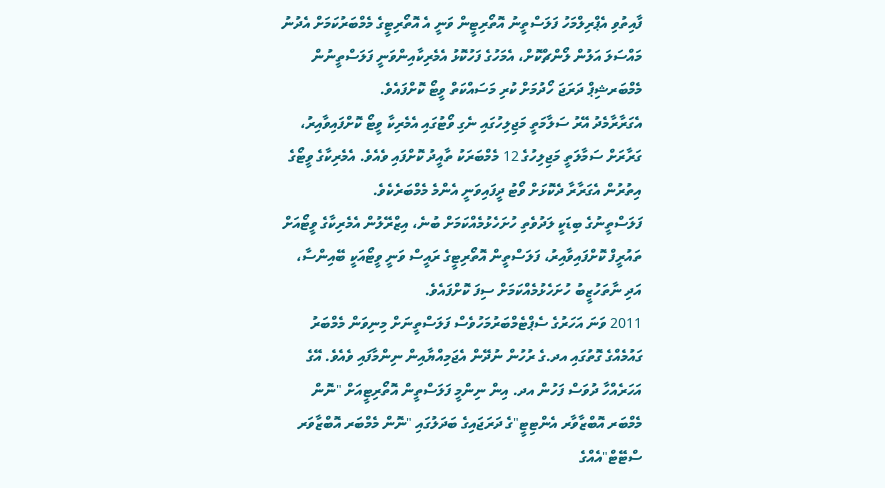ފާއިތުވި އެޕްރިލްމަހު ފަލަސްތީނު އޮތޯރިޓީން ވަނީ އެ އޮތޯރިޓީގެ މެމްބަރުކަމަށް އެދުނު މައްސަލަ އަލުން ލޯންޗްކޮށް، އެމަހުގެ ފަހުކޮޅު އެމެރިކާއިންވަނީ ފަލަސްތީނުން މެމްބަރޝިޕް ދަރަޖަ ހޯދުމަށް ކުރި މަސައްކަތް ވީޓޯ ކޮށްފައެވެ.
އެގަރާރާމެދު އޭރު ސަލާމަތީ މަޖިލިހުގައި ނެގި ވޯޓުގައި އެމެރިކާ ވީޓޯ ކޮށްފައިވާއިރު، ގަރާރަށް ސަމާލަތީ މަޖިލިހުގެ 12 މެމްބަރަކު ތާއީދު ކޮށްފައި ވެއެވެ. އެމެރިކާގެ ވީޓޯގެ އިތުރުން އެގަރާރާ ދެކޮޅަށް ވޯޓު ދީފައިވަނީ އެންމެ މެމްބަރެކެވެ.
ފަލަސްތީނުގެ ބިޑަކީ ލަދުވެތި ހުށަހެޅުމެއްކަމަށް ބުނެ، އިޒްރޭލުން އެމެރިކާގެ ވީޓޯއަށް ތައުރީފް ކޮށްފައިވާއިރު، ފަލަސްތީން އޮތޯރިޓީގެ ރައީސް ވަނީ ވީޓޯއަކީ ބޭއިންސާ، އަދި ނާތަހުޒީބު ހުށަހެޅުމެއްކަމަށް ސިފަ ކޮށްފައެވެ.
2011 ވަނަ އަހަރުގެ ސެޕްޓެމްބަރުމަހުވެސް ފަލަސްތީނަށް މިނިވަން މެމްބަރު ގައުމެއްގެ ގޮތުގައި އދ.ގެ ރުހުން ނުދޭން އެޖަމިއްޔާއިން ނިންމާފައި ވެއެވެ. އޭގެ އަހަރެއްހާ ދުވަސް ފަހުން އދ. އިން ނިންމީ ފަލަސްތީން އޮތޯރިޓީއަށް "ނޮން މެމްބަރ އޮބްޒާވާރ އެންޓިޓީ"ގެ ދަރަޖައިގެ ބަދަލުގައި "ނޮން މެމްބަރ އޮބްޒާވަރ ސްޓޭޓް"އެއްގެ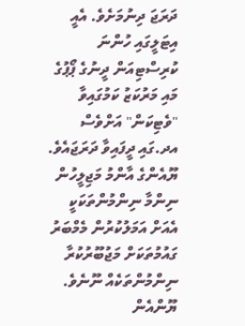ދަރަޖަ ދިނުމަށެވެ. އެއީ އިޓަލީގައި ހުންނަ ކުރިސްޓިއަން ދީނުގެ ޕޯޕުގެ މައި މަރުކަޒު ކަމުގައިވާ "ވެޓިކަން" އަށްވެސް އދ.ގައި ދީފައިވާ ދަރަޖައެވެ.
ޔޫއެންގެ އާންމު މަޖިލީހުން ނިންމާ ނިންމުންތަކަކީ އެއަށް އަމަލުކުރުން މެމްބަރު ގައުމުތަކަށް މަޖުބޫރުކުރާ ނިންމުންތަކެއް ނޫނެވެ. ޔޫންއެން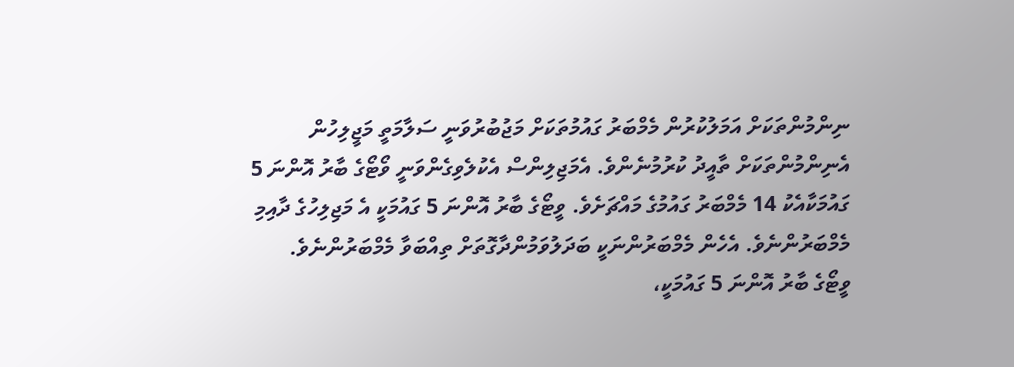ނިންމުންތަކަށް އަމަލުކުރުން މެމްބަރު ގައުމުތަކަށް މަޖުބުރުވަނީ ސަލާމަތީ މަޖީލިހުން އެނިންމުންތަކަށް ތާއީދު ކުރުމުނެންވެ. އެމަޖިލިންސް އެކުލެވިގެންވަނީ ވޯޓޯގެ ބާރު އޮންނަ 5 ގައުމަކާއެކު 14 މެމްބަރު ގައުމުގެ މައްޗަށެވެ. ވީޓޯގެ ބާރު އޮންނަ 5 ގައުމަކީ އެ މަޖިލިހުގެ ދާއިމި މެމްބަރުންނެވެ. އެހެން މެމްބަރުންނަކީ ބަދަލުވަމުންދާގޮތަށް ތިއްބަވާ މެމްބަރުންނެވެ.
ވީޓޯގެ ބާރު އޮންނަ 5 ގައުމަކީ،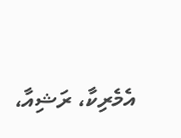އެމެރިކާ، ރަޝިއާ،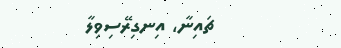ޗައިނާ، އިނގިރޭސިވިލާ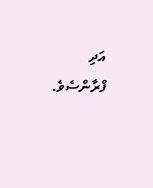އަދި ފްރާންސެވެ.